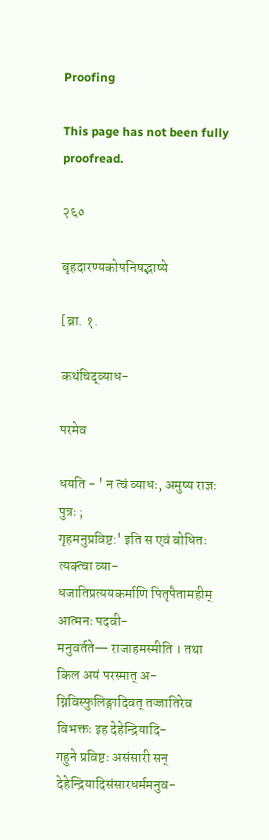Proofing

This page has not been fully proofread.

२६०

बृहदारण्यकोपनिषद्भाष्ये

[ब्रा. १.

कथंचिद्व्याध-

परमेव

धयति - ' न त्वं व्याधः, अमुष्य राज्ञः पुत्रः ;
गृहमनुप्रविष्ट:' इति स एवं बोधितः त्यक्त्वा व्या-
धजातिप्रत्ययकर्माणि पितृपैतामहीम् आत्मनः पदवी-
मनुवर्तते— राजाहमस्मीति । तथा किल अयं परस्मात् अ-
ग्निविस्फुलिङ्गादिवत् तज्जातिरेव विभक्तः इह देहेन्द्रियादि-
गहुने प्रविष्टः असंसारी सन् देहेन्द्रियादिसंसारधर्ममनुव-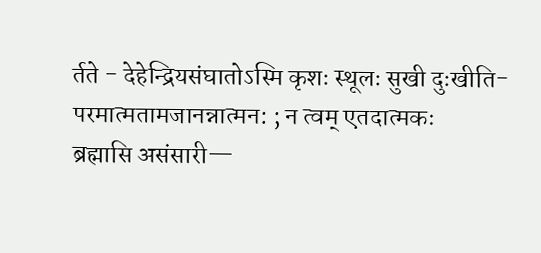र्तते - देहेन्द्रियसंघातोऽस्मि कृशः स्थूलः सुखी दुःखीति-
परमात्मतामजानन्नात्मन: ; न त्वम् एतदात्मकः
ब्रह्मासि असंसारी—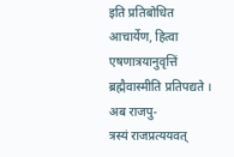इति प्रतिबोधित आचार्येण, हित्वा
एषणात्रयानुवृत्तिं ब्रह्मैवास्मीति प्रतिपद्यते । अब राजपु-
त्रस्यं राजप्रत्ययवत्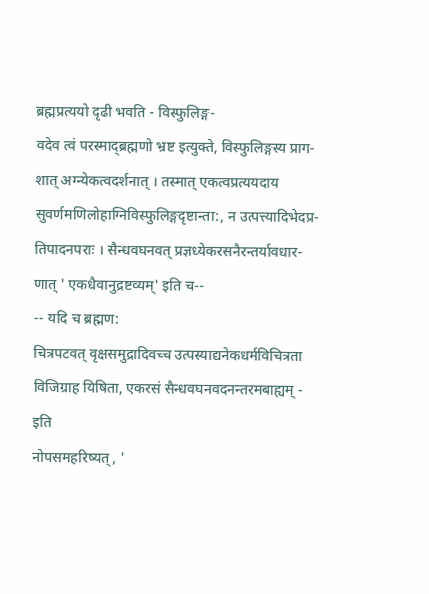ब्रह्मप्रत्ययो दृढी भवति - विस्फुलिङ्ग-
वदेव त्वं परस्माद्ब्रह्मणो भ्रष्ट इत्युक्ते, विस्फुलिङ्गस्य प्राग-
शात् अग्न्येकत्वदर्शनात् । तस्मात् एकत्वप्रत्ययदाय
सुवर्णमणिलोहाग्निविस्फुलिङ्गदृष्टान्ता:, न उत्पत्त्यादिभेदप्र-
तिपादनपराः । सैन्धवघनवत् प्रज्ञध्येकरसनैरन्तर्यावधार-
णात् ' एकधैवानुद्रष्टव्यम्' इति च--
-- यदि च ब्रह्मण:
चित्रपटवत् वृक्षसमुद्रादिवच्च उत्पस्याद्यनेकधर्मविचित्रता
विजिग्राह यिषिता, एकरसं सैन्धवघनवदनन्तरमबाह्यम् - इति
नोपसमहरिष्यत्, '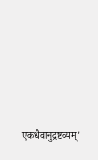एकधैवानुद्रष्टव्यम्'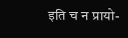इति च न प्रायो-